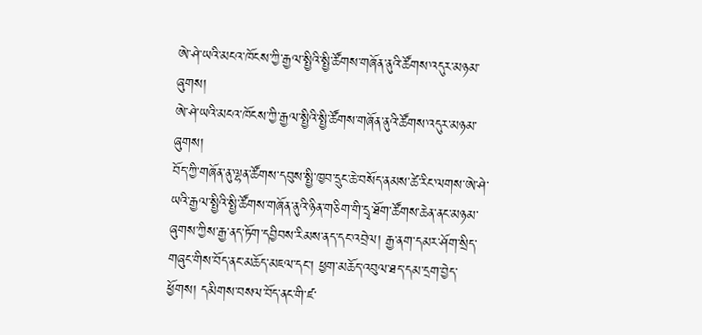ཨེ་ཤེ་ཡའི་མངའ་ཁོངས་ཀྱི་རྒྱལ་སྤྱིའི་སྤྱི་ཚོགས་གཞོན་ནུའི་ཚོགས་འདུར་མཉམ་ཞུགས།
ཨེ་ཤེ་ཡའི་མངའ་ཁོངས་ཀྱི་རྒྱལ་སྤྱིའི་སྤྱི་ཚོགས་གཞོན་ནུའི་ཚོགས་འདུར་མཉམ་ཞུགས།
བོད་ཀྱི་གཞོན་ནུ་ལྷན་ཚོགས་དབུས་སྤྱི་ཁྱབ་དྲུང་ཆེ་བསོད་ནམས་ཚེ་རིང་ལགས་ཨེ་ཤེ་ཡའི་རྒྱལ་སྤྱིའི་སྤྱི་ཚོགས་གཞོན་ནུའི་ཉིན་གཅིག་གི་དྲྭ་ཐོག་ཚོགས་ཆེན་ནང་མཉམ་ཞུགས་ཀྱིས་རྒྱ་ནད་ཏོག་དབྱིབས་རིམས་ནད་དང་འབྲེལ། རྒྱ་ནག་དམར་ཤོག་སྲིད་གཞུང་གིས་བོད་ནང་མཆོད་མཇལ་དང་། ཕྱག་མཆོད་འབུལ་ཐད་དམ་དྲག་བྱེད་ཕྱོགས། དམིགས་བསལ་བོད་ནང་གི་ཛ་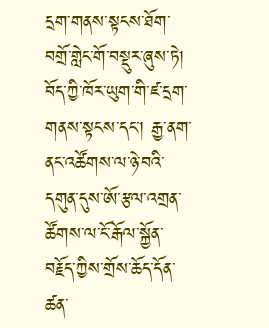དྲག་གནས་སྟངས་ཐོག་བགྲོ་གླེང་གོ་བསྡུར་ཞུས་ཏེ། བོད་ཀྱི་ཁོར་ཡུག་གི་ཛ་དྲག་གནས་སྟངས་དང་། རྒྱ་ནག་ནང་འཚོགས་ལ་ཉེ་བའི་དགུན་དུས་ཨོ་རྩལ་འགྲན་ཚོགས་ལ་ངོ་རྒོལ་སྐྱོན་བརྗོད་ཀྱིས་གྲོས་ཆོད་དོན་ཚན་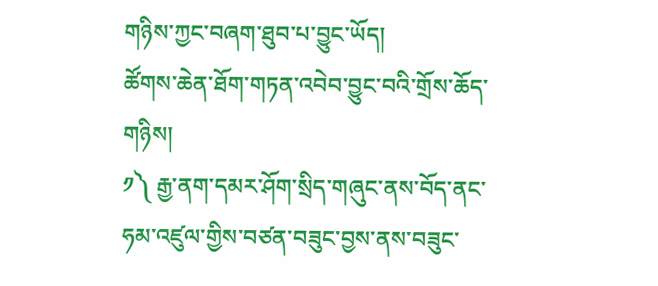གཉིས་ཀྱང་བཞག་ཐུབ་པ་བྱུང་ཡོད།
ཚོགས་ཆེན་ཐོག་གཏན་འབེབ་བྱུང་བའི་གྲོས་ཆོད་གཉིས།
༡༽ རྒྱ་ནག་དམར་ཤོག་སྲིད་གཞུང་ནས་བོད་ནང་ཧམ་འཛུལ་གྱིས་བཙན་བཟུང་བྱས་ནས་བཟུང་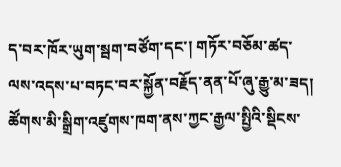ད་བར་ཁོར་ཡུག་སྦག་བཙོག་དང་། གཏོར་བཅོམ་ཚད་ལས་འདས་པ་བཏང་བར་སྐྱོན་བརྗོད་ནན་པོ་ཞུ་རྒྱུ་མ་ཟད། ཚོགས་མི་སྒྲིག་འཛུགས་ཁག་ནས་ཀྱང་རྒྱལ་སྤྱིའི་སྡིངས་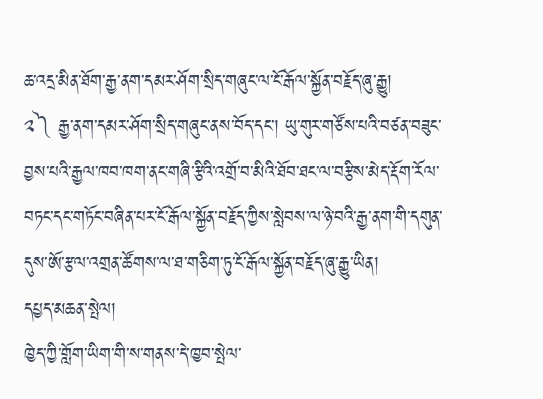ཆ་འདྲ་མིན་ཐོག་རྒྱ་ནག་དམར་ཤོག་སྲིད་གཞུང་ལ་ངོ་རྒོལ་སྐྱོན་བརྗོད་ཞུ་རྒྱུ།
༢༽ རྒྱ་ནག་དམར་ཤོག་སྲིད་གཞུང་ནས་བོད་དང་། ཡུ་གུར་གཙོས་པའི་བཙན་བཟུང་བྱས་པའི་རྒྱལ་ཁབ་ཁག་ནང་གཞི་རྩིའི་འགྲོ་བ་མིའི་ཐོབ་ཐང་ལ་བརྩིས་མེད་རྡོག་རོལ་བཏང་དང་གཏོང་བཞིན་པར་ངོ་རྒོལ་སྐྱོན་བརྗོད་ཀྱིས་སླེབས་ལ་ཉེ་བའི་རྒྱ་ནག་གི་དགུན་དུས་ཨོ་རྩལ་འགྲན་ཚོགས་ལ་ཐ་གཅིག་ཏུ་ངོ་རྒོལ་སྐྱོན་བརྗོད་ཞུ་རྒྱུ་ཡིན།
དཔྱད་མཆན་སྤེལ།
ཁྱེད་ཀྱི་གློག་ཡིག་གི་ས་གནས་དེ་ཁྱབ་སྤེལ་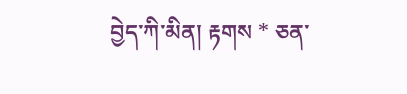བྱེད་ཀི་མིན། རྟགས * ཅན་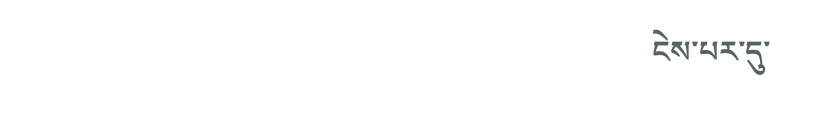ངེས་པར་དུ་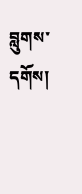བླུགས་དགོས།